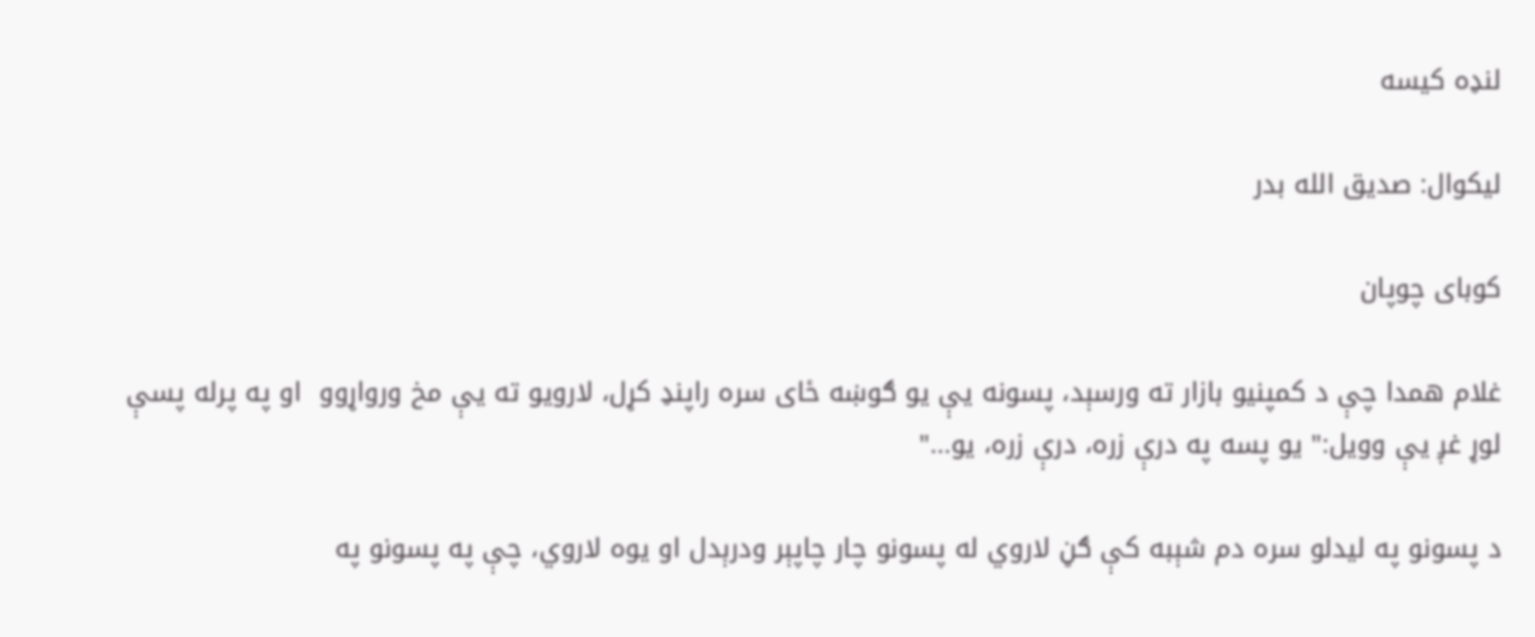لنډه کيسه

ليکوال: صديق الله بدر

كوباى چوپان

غلام همدا چې د كمپنيو بازار ته ورسېد، پسونه يې يو ګوښه ځای سره راپنډ کړل، لارويو ته يې مخ ورواړوو  او په پرله پسې لوړ غږ يې وويل:" يو پسه په درې زره، درې زره، يو..."

د پسونو په ليدلو سره دم شېبه کې ګڼ لاروي له پسونو چار چاپېر ودرېدل او يوه لاروي، چې په پسونو په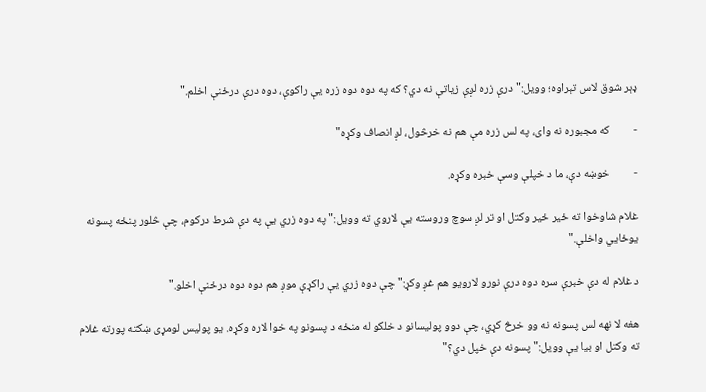ډېر شوق لاس تېراوه؛ وويل:" درې زره لږې زياتې نه دي؟ كه په دوه دوه زره يې راكوې، دوه درې درځنې اخلم."

-         كه مجبوره نه واى، په لس زره مې هم نه خرڅول، لږ انصاف وکړه"

-         خوښه دې، ما د خپلې وسې خبره وکړه.

غلام شاوخوا ته ځير ځير وکتل او تر لږ سوچ وروسته يې لاروي ته وويل:" په دوه زري يې په دې شرط درکوم، چې څلور پنځه پسونه يوځايي واخلې."

د غلام له دې خبرې سره دوه درې نورو لارويو هم غږ وکړ:" چې دوه زري يې راکړې موږ هم دوه دوه درځنې اخلو."

هغه لا نهه لس پسونه نه وو خرڅ کړي، چې دوو پوليسانو د خلكو له منځه د پسونو په خوا لاره وکړه. يو پوليس لومړی ښکته پورته غلام ته وکتل او بيا يې وويل:" پسونه دې خپل دي؟"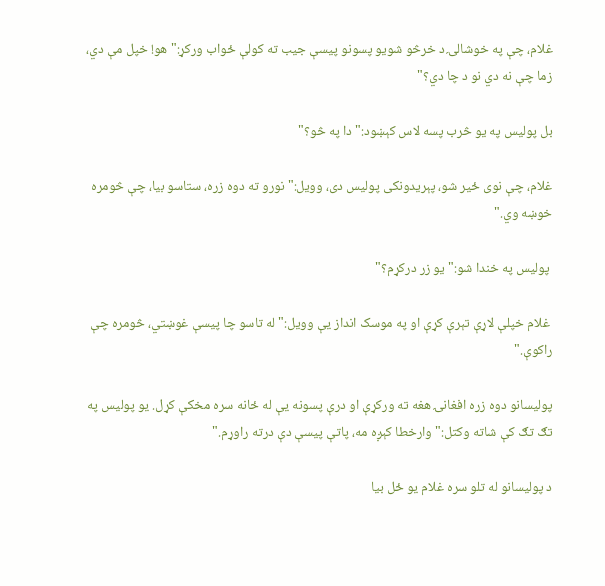غلام، چې په خوشالۍ د خرڅو شويو پسونو پيسې جیب ته كولې ځواب ورکړ:" هو! خپل مې دي، زما چې نه دي نو د چا دي؟"

بل پوليس په يو څرب پسه لاس کېښود:" دا په څو؟"

غلام، چې نوى ځير شو، پېريدونكى پوليس دى، وويل:" نورو ته دوه زره، ستاسو بيا، چې څومره خوښه وي."

 پوليس په خندا شو:" يو زر درکړم؟"

 غلام خپلې لاړې تېرې کړې او په موسک انداز يې وويل:" له تاسو چا پيسې غوښتي، څومره چې راکوې."

پوليسانو دوه زره افغانۍ هغه ته ورکړې او درې پسونه يې له ځانه سره مخکې کړل. يو پوليس په تګ تګ کې شاته وكتل:" وارخطا کېږه مه، پاتې پیسې دې درته راوړم."

د پوليسانو له تلو سره غلام يو ځل بيا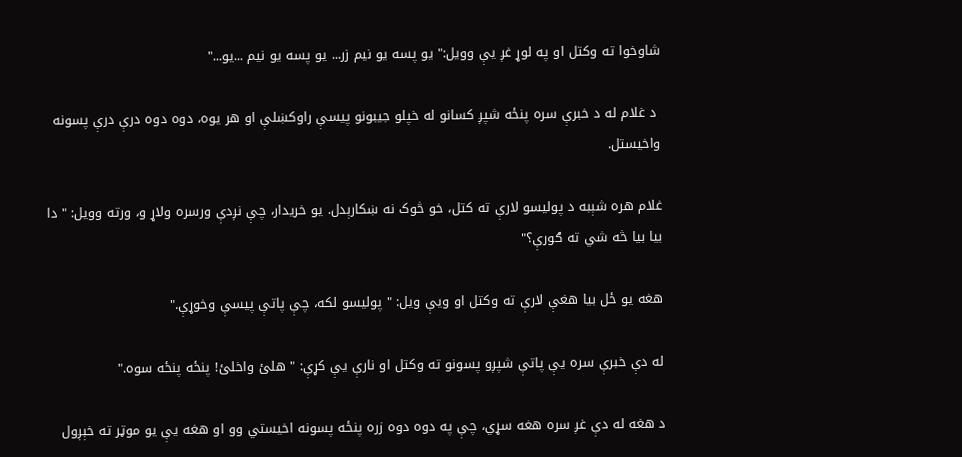شاوخوا ته وکتل او په لوړ غږ يې وويل:" يو پسه يو نيم زر... يو پسه يو نيم ...يو..."

 د غلام له د خبرې سره پنځه شپږ كسانو له خپلو جيبونو پيسې راوکښلې او هر يوه، دوه دوه درې درې پسونه واخيستل.

غلام هره شېبه د پوليسو لارې ته کتل، خو څوک نه ښکارېدل. يو خريدار، چې نږدې ورسره ولاړ و، ورته وويل: " دا بيا بيا څه شي ته ګورې؟"

هغه يو ځل بيا هغې لارې ته وکتل او ويې ويل: " پوليسو لکه، چې پاتې پيسې وخوړې."

له دې خبرې سره يې پاتې شپږو پسونو ته وکتل او نارې يې کړې: " هلئ واخلئ! پنځه پنځه سوه."

د هغه له دې غږ سره هغه سړي، چې په دوه دوه زره پنځه پسونه اخيستي وو او هغه يې يو موټر ته خېږول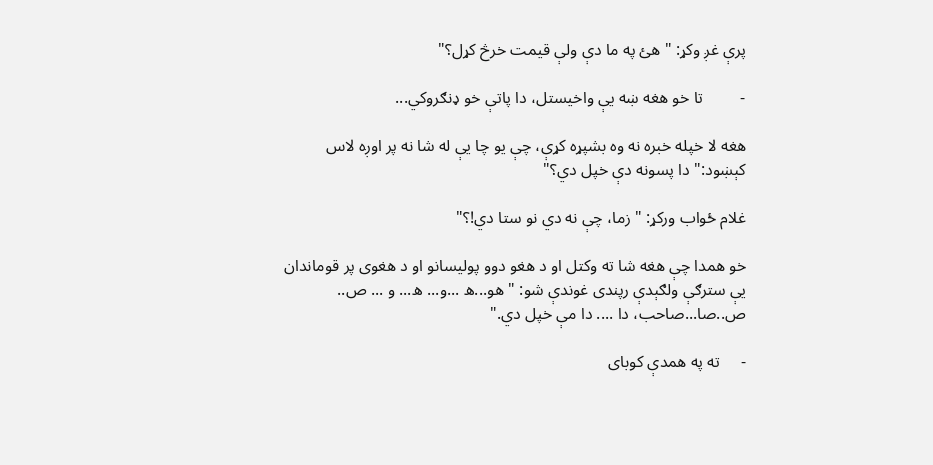پرې غږ وکړ: " هئ په ما دې ولې قيمت خرڅ کړل؟"

-         تا خو هغه ښه يې واخيستل، دا پاتې خو ډنګروکي...

هغه لا خپله خبره نه وه بشپړه کړې، چې يو چا يې له شا نه پر اوږه لاس کېښود:" دا پسونه دې خپل دي؟"

غلام ځواب ورکړ: " زما، چې نه دي نو ستا دي!؟"

خو همدا چې هغه شا ته وکتل او د هغو دوو پوليسانو او د هغوی پر قوماندان يې سترګې ولګېدې رپندی غوندې شو: " هو...ه ...و... ه... و ... ص.. ص..صا...صاحب، دا .... دا مې خپل دي."

-     ته په همدې كوباى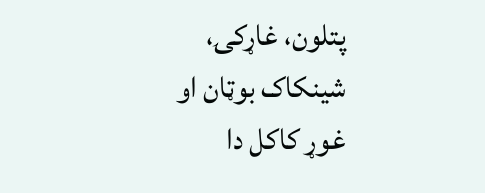پتلون، غاړکۍ، شینکاک بوټان او غوړ کاکل دا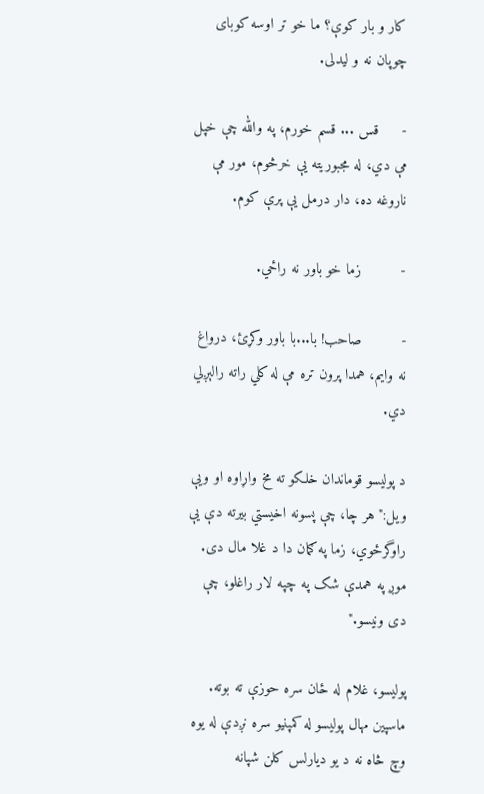كار و بار كوې؟ ما خو تر اوسه كوباى چوپان نه و ليدلى.

-     قس ... قسم خورم، په والله چې خپل مې دي، له مجبوريته يې خرڅوم، مور مې ناروغه ده، دار درمل يې پرې كوم.

-         زما خو باور نه راځي.

-         صاحب! با...با باور وکړئ، درواغ نه وايم، همدا پرون تره مې له کلي راته رالېږلي دي.

د پوليسو قوماندان خلكو ته مخ واړاوه او ويې ويل:" هر چا، چې پسونه اخيستي بيرته دې يې راوگرځوي، زما په ګمان دا د غلا مال دى. موږ په همدې شک په چپه لار راغلو، چې دی ونيسو."

پوليسو، غلام له ځان سره حوزې ته بوته. ماسپين مهال پوليسو له کمپنيو سره نږدې له يوه وچ څاه نه د يو ديارلس کلن شپانه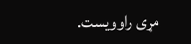مړی راوويست.